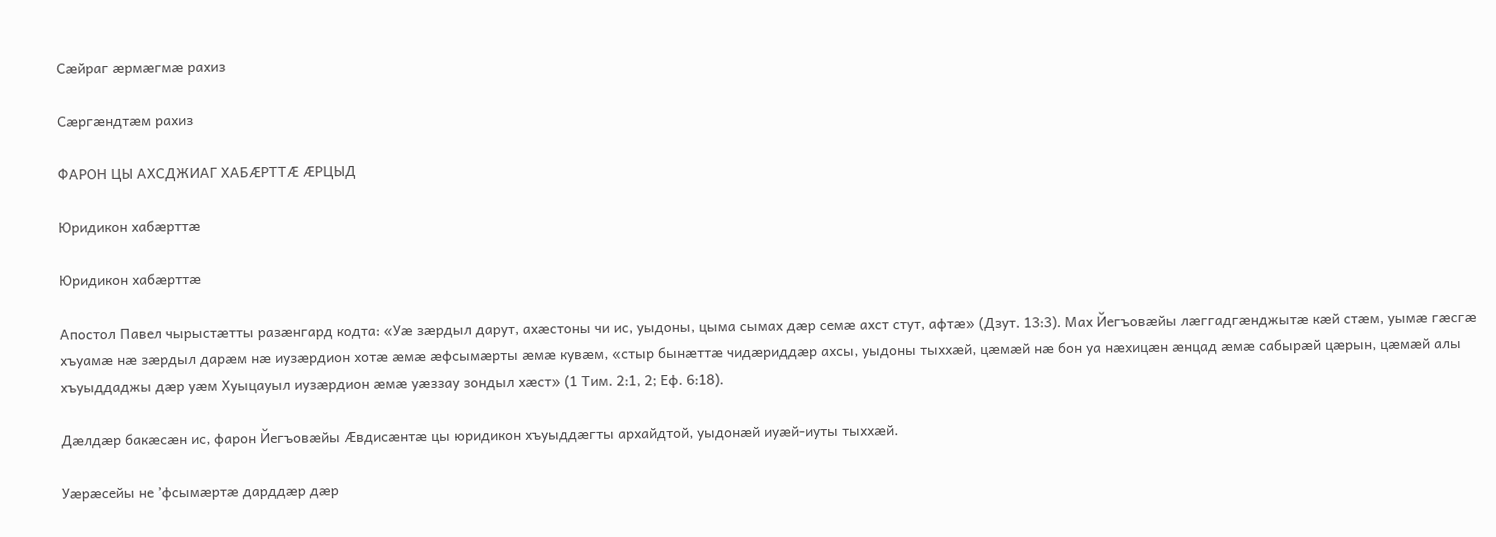Сӕйраг ӕрмӕгмӕ рахиз

Сӕргӕндтӕм рахиз

ФАРОН ЦЫ АХСДЖИАГ ХАБӔРТТӔ ӔРЦЫД

Юридикон хабӕрттӕ

Юридикон хабӕрттӕ

Апостол Павел чырыстӕтты разӕнгард кодта: «Уӕ зӕрдыл дарут, ахӕстоны чи ис, уыдоны, цыма сымах дӕр семӕ ахст стут, афтӕ» (Дзут. 13:3). Мах Йегъовӕйы лӕггадгӕнджытӕ кӕй стӕм, уымӕ гӕсгӕ хъуамӕ нӕ зӕрдыл дарӕм нӕ иузӕрдион хотӕ ӕмӕ ӕфсымӕрты ӕмӕ кувӕм, «стыр бынӕттӕ чидӕриддӕр ахсы, уыдоны тыххӕй, цӕмӕй нӕ бон уа нӕхицӕн ӕнцад ӕмӕ сабырӕй цӕрын, цӕмӕй алы хъуыддаджы дӕр уӕм Хуыцауыл иузӕрдион ӕмӕ уӕззау зондыл хӕст» (1 Тим. 2:1, 2; Еф. 6:18).

Дӕлдӕр бакӕсӕн ис, фарон Йегъовӕйы Ӕвдисӕнтӕ цы юридикон хъуыддӕгты архайдтой, уыдонӕй иуӕй-иуты тыххӕй.

Уӕрӕсейы не ’фсымӕртӕ дарддӕр дӕр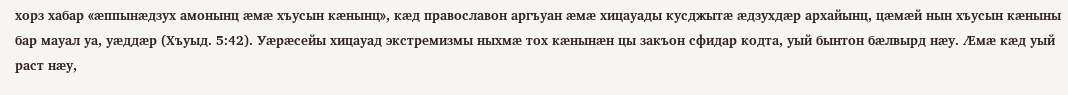хорз хабар «ӕппынӕдзух амонынц ӕмӕ хъусын кӕнынц», кӕд православон аргъуан ӕмӕ хицауады кусджытӕ ӕдзухдӕр архайынц, цӕмӕй нын хъусын кӕныны бар мауал уа, уӕддӕр (Хъуыд. 5:42). Уӕрӕсейы хицауад экстремизмы ныхмӕ тох кӕнынӕн цы закъон сфидар кодта, уый бынтон бӕлвырд нӕу. Ӕмӕ кӕд уый раст нӕу,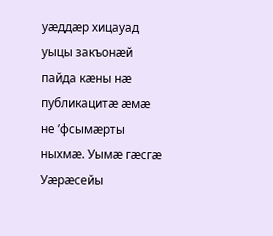уӕддӕр хицауад уыцы закъонӕй пайда кӕны нӕ публикацитӕ ӕмӕ не ’фсымӕрты ныхмӕ. Уымӕ гӕсгӕ Уӕрӕсейы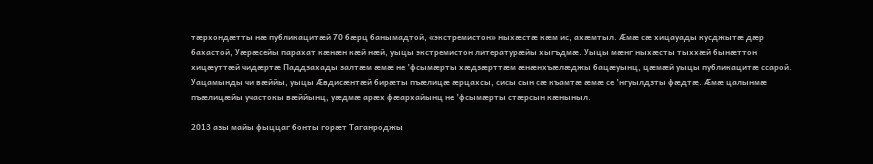тӕрхондӕтты нӕ публикацитӕй 70 бӕрц банымадтой, «экстремистон» ныхӕстӕ кӕм ис, ахӕмтыл. Ӕмӕ сӕ хицауады кусджытӕ дӕр бахастой, Уӕрӕсейы парахат кӕнӕн кӕй нӕй, уыцы экстремистон литературӕйы хыгъдмӕ. Уыцы мӕнг ныхӕсты тыххӕй бынӕттон хицӕуттӕй чидӕртӕ Паддзахады залтӕм ӕмӕ не ’фсымӕрты хӕдзӕрттӕм ӕнӕнхъӕлӕджы бацӕуынц, цӕмӕй уыцы публикацитӕ ссарой. Уацамынды чи вӕййы, уыцы Ӕвдисӕнтӕй бирӕты пъӕлицӕ ӕрцахсы, сисы сын сӕ къамтӕ ӕмӕ се ’нгуылдзты фӕдтӕ. Ӕмӕ цалынмӕ пъӕлицӕйы участокы вӕййынц, уӕдмӕ арӕх фӕархайынц не ’фсымӕрты стӕрсын кӕныныл.

2013 азы майы фыццаг бонты горӕт Таганроджы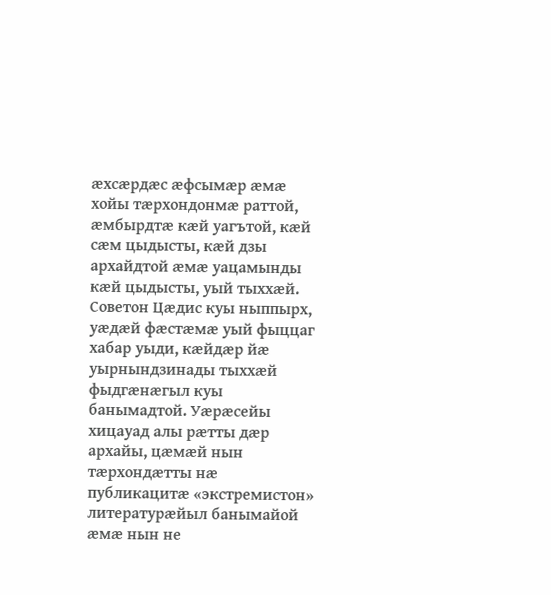ӕхсӕрдӕс ӕфсымӕр ӕмӕ хойы тӕрхондонмӕ раттой, ӕмбырдтӕ кӕй уагътой, кӕй сӕм цыдысты, кӕй дзы архайдтой ӕмӕ уацамынды кӕй цыдысты, уый тыххӕй. Советон Цӕдис куы ныппырх, уӕдӕй фӕстӕмӕ уый фыццаг хабар уыди, кӕйдӕр йӕ уырнындзинады тыххӕй фыдгӕнӕгыл куы банымадтой. Уӕрӕсейы хицауад алы рӕтты дӕр архайы, цӕмӕй нын тӕрхондӕтты нӕ публикацитӕ «экстремистон» литературӕйыл банымайой ӕмӕ нын не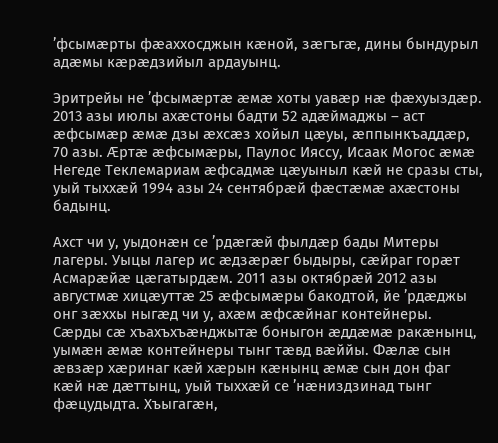’фсымӕрты фӕаххосджын кӕной, зӕгъгӕ, дины бындурыл адӕмы кӕрӕдзийыл ардауынц.

Эритрейы не ’фсымӕртӕ ӕмӕ хоты уавӕр нӕ фӕхуыздӕр. 2013 азы июлы ахӕстоны бадти 52 адӕймаджы – аст ӕфсымӕр ӕмӕ дзы ӕхсӕз хойыл цӕуы, ӕппынкъаддӕр, 70 азы. Ӕртӕ ӕфсымӕры, Паулос Ияссу, Исаак Могос ӕмӕ Негеде Теклемариам ӕфсадмӕ цӕуыныл кӕй не сразы сты, уый тыххӕй 1994 азы 24 сентябрӕй фӕстӕмӕ ахӕстоны бадынц.

Ахст чи у, уыдонӕн се ’рдӕгӕй фылдӕр бады Митеры лагеры. Уыцы лагер ис ӕдзӕрӕг быдыры, сӕйраг горӕт Асмарӕйӕ цӕгатырдӕм. 2011 азы октябрӕй 2012 азы августмӕ хицӕуттӕ 25 ӕфсымӕры бакодтой, йе ’рдӕджы онг зӕххы ныгӕд чи у, ахӕм ӕфсӕйнаг контейнеры. Сӕрды сӕ хъахъхъӕнджытӕ боныгон ӕддӕмӕ ракӕнынц, уымӕн ӕмӕ контейнеры тынг тӕвд вӕййы. Фӕлӕ сын ӕвзӕр хӕринаг кӕй хӕрын кӕнынц ӕмӕ сын дон фаг кӕй нӕ дӕттынц, уый тыххӕй се ’нӕниздзинад тынг фӕцудыдта. Хъыгагӕн,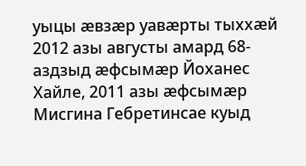уыцы ӕвзӕр уавӕрты тыххӕй 2012 азы августы амард 68-аздзыд ӕфсымӕр Йоханес Хайле, 2011 азы ӕфсымӕр Мисгина Гебретинсае куыд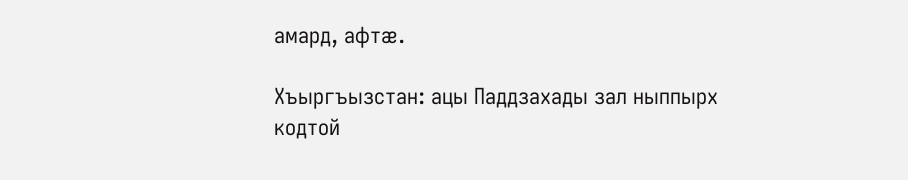амард, афтӕ.

Хъыргъызстан: ацы Паддзахады зал ныппырх кодтой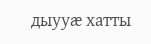дыууӕ хатты